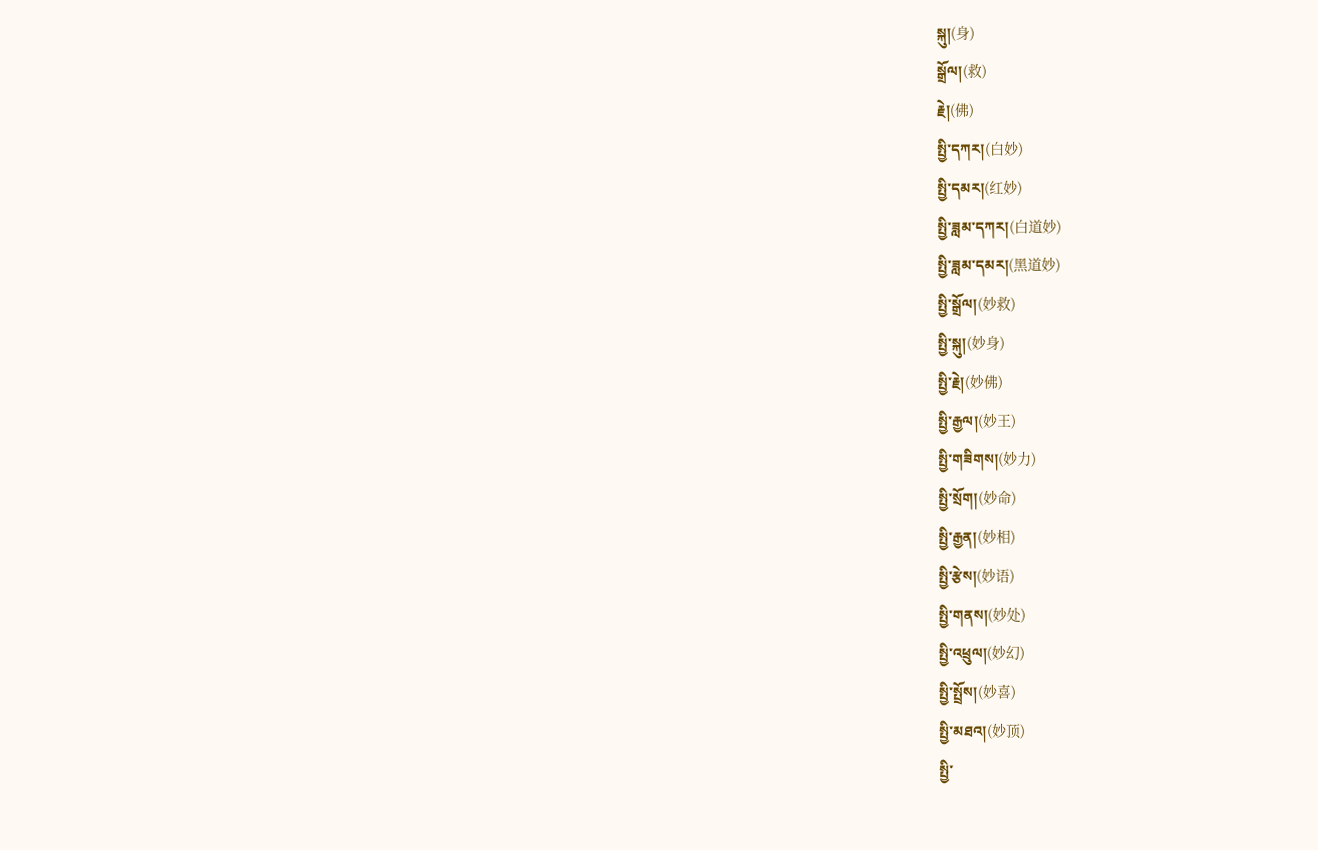སྐུ།(身)
སྒྲོལ།(救)
རྗེ།(佛)
སྤྱི་དཀར།(白妙)
སྤྱི་དམར།(红妙)
སྤྱི་ཟླམ་དཀར།(白道妙)
སྤྱི་ཟླམ་དམར།(黑道妙)
སྤྱི་སྒྲོལ།(妙救)
སྤྱི་སྐུ།(妙身)
སྤྱི་རྗེ།(妙佛)
སྤྱི་རྒྱལ།(妙王)
སྤྱི་གཟིགས།(妙力)
སྤྱི་སྲོག།(妙命)
སྤྱི་རྒྱན།(妙相)
སྤྱི་རྩེས།(妙语)
སྤྱི་གནས།(妙处)
སྤྱི་འཕྲུལ།(妙幻)
སྤྱི་སྤྲོས།(妙喜)
སྤྱི་མཐའ།(妙顶)
སྤྱི་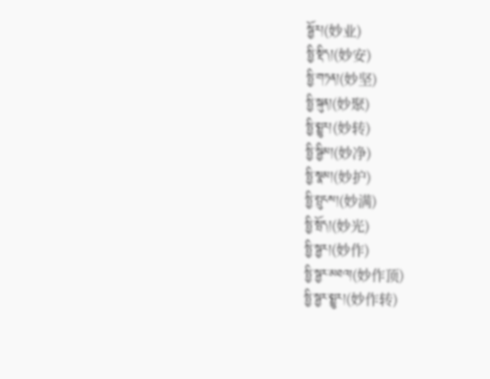སྦྱོར།(妙业)
སྤྱི་སྡིད།(妙安)
སྤྱི་གཏན།(妙坚)
སྤྱི་སྐུན།(妙聚)
སྤྱི་སྤྱུར།(妙转)
སྤྱི་སྦྱིམ།(妙净)
སྤྱི་སྣམ།(妙护)
སྤྱི་སྤུངས།(妙满)
སྤྱི་སྤོད།(妙光)
སྤྱི་སྦྱར།(妙作)
སྤྱི་སྦྱར་མཐའ།(妙作顶)
སྤྱི་སྦྱར་སྤྱུར།(妙作转)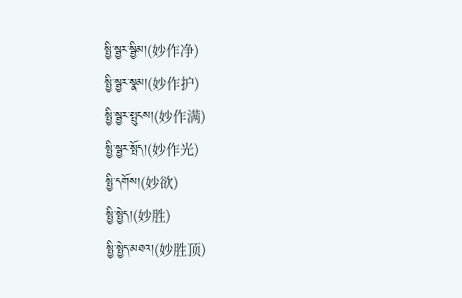སྤྱི་སྦྱར་སྦྱིམ།(妙作净)
སྤྱི་སྦྱར་སྣམ།(妙作护)
སྤྱི་སྦྱར་སྤུངས།(妙作满)
སྤྱི་སྦྱར་སྤོད།(妙作光)
སྤྱི་དགོས།(妙欲)
སྤྱི་སྤྱེད།(妙胜)
སྤྱི་སྤྱེད་མཐའ།(妙胜顶)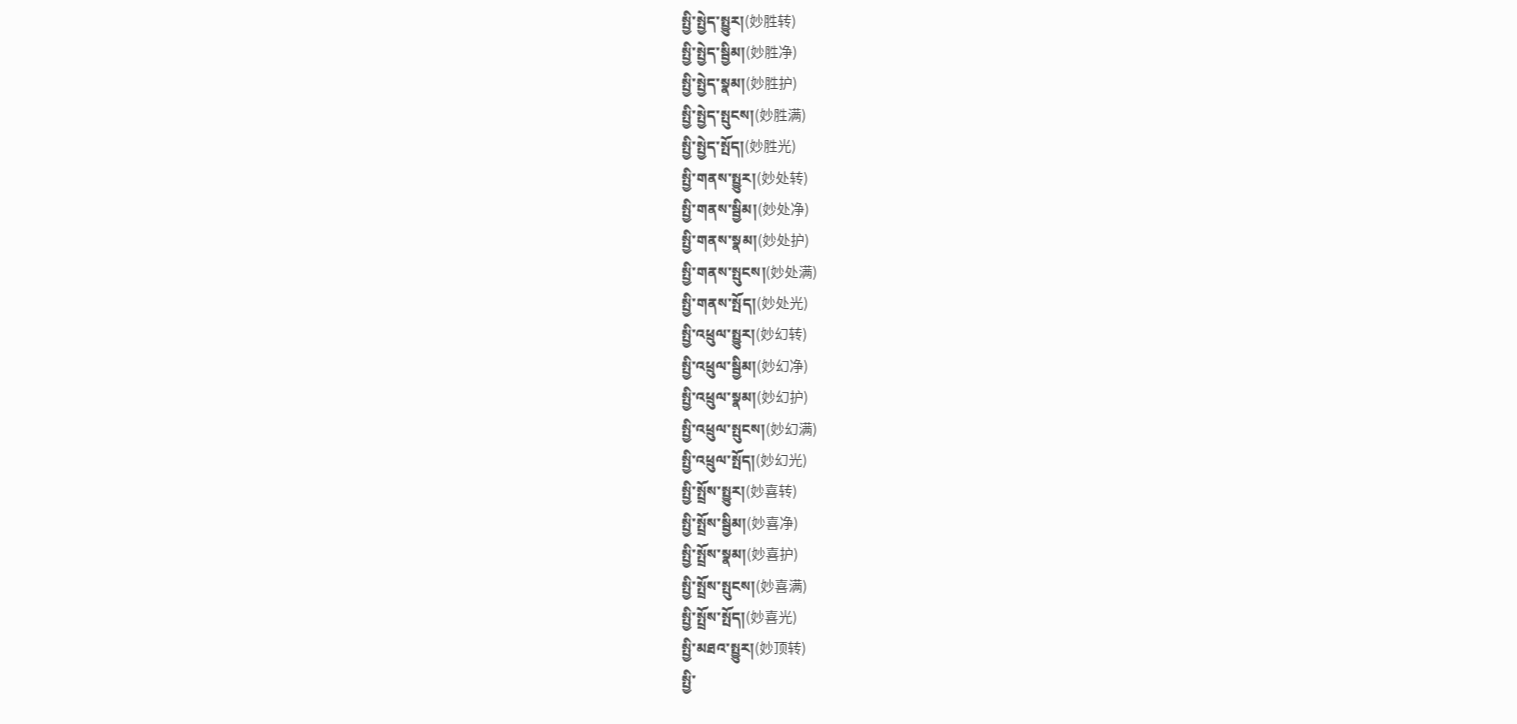སྤྱི་སྤྱེད་སྤྱུར།(妙胜转)
སྤྱི་སྤྱེད་སྦྱིམ།(妙胜净)
སྤྱི་སྤྱེད་སྣམ།(妙胜护)
སྤྱི་སྤྱེད་སྤུངས།(妙胜满)
སྤྱི་སྤྱེད་སྤོད།(妙胜光)
སྤྱི་གནས་སྤྱུར།(妙处转)
སྤྱི་གནས་སྦྱིམ།(妙处净)
སྤྱི་གནས་སྣམ།(妙处护)
སྤྱི་གནས་སྤུངས།(妙处满)
སྤྱི་གནས་སྤོད།(妙处光)
སྤྱི་འཕྲུལ་སྤྱུར།(妙幻转)
སྤྱི་འཕྲུལ་སྦྱིམ།(妙幻净)
སྤྱི་འཕྲུལ་སྣམ།(妙幻护)
སྤྱི་འཕྲུལ་སྤུངས།(妙幻满)
སྤྱི་འཕྲུལ་སྤོད།(妙幻光)
སྤྱི་སྤྲོས་སྤྱུར།(妙喜转)
སྤྱི་སྤྲོས་སྦྱིམ།(妙喜净)
སྤྱི་སྤྲོས་སྣམ།(妙喜护)
སྤྱི་སྤྲོས་སྤུངས།(妙喜满)
སྤྱི་སྤྲོས་སྤོད།(妙喜光)
སྤྱི་མཐའ་སྤྱུར།(妙顶转)
སྤྱི་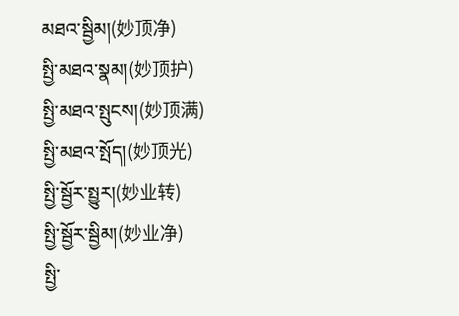མཐའ་སྦྱིམ།(妙顶净)
སྤྱི་མཐའ་སྣམ།(妙顶护)
སྤྱི་མཐའ་སྤུངས།(妙顶满)
སྤྱི་མཐའ་སྤོད།(妙顶光)
སྤྱི་སྦྱོར་སྤྱུར།(妙业转)
སྤྱི་སྦྱོར་སྦྱིམ།(妙业净)
སྤྱི་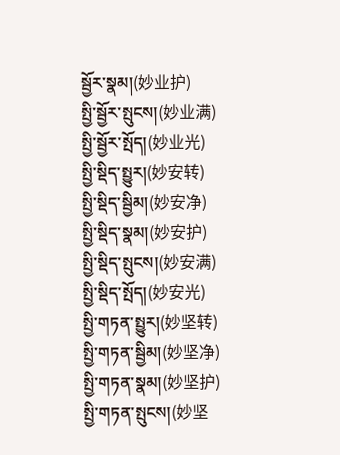སྦྱོར་སྣམ།(妙业护)
སྤྱི་སྦྱོར་སྤུངས།(妙业满)
སྤྱི་སྦྱོར་སྤོད།(妙业光)
སྤྱི་སྡིད་སྤྱུར།(妙安转)
སྤྱི་སྡིད་སྦྱིམ།(妙安净)
སྤྱི་སྡིད་སྣམ།(妙安护)
སྤྱི་སྡིད་སྤུངས།(妙安满)
སྤྱི་སྡིད་སྤོད།(妙安光)
སྤྱི་གཏན་སྤྱུར།(妙坚转)
སྤྱི་གཏན་སྦྱིམ།(妙坚净)
སྤྱི་གཏན་སྣམ།(妙坚护)
སྤྱི་གཏན་སྤུངས།(妙坚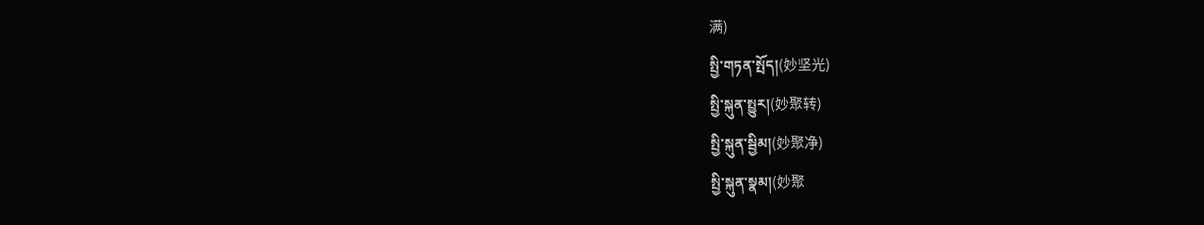满)
སྤྱི་གཏན་སྤོད།(妙坚光)
སྤྱི་སྐུན་སྤྱུར།(妙聚转)
སྤྱི་སྐུན་སྦྱིམ།(妙聚净)
སྤྱི་སྐུན་སྣམ།(妙聚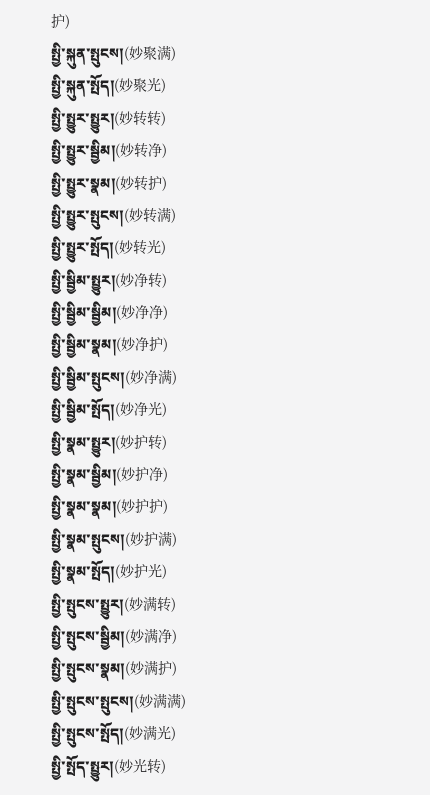护)
སྤྱི་སྐུན་སྤུངས།(妙聚满)
སྤྱི་སྐུན་སྤོད།(妙聚光)
སྤྱི་སྤྱུར་སྤྱུར།(妙转转)
སྤྱི་སྤྱུར་སྦྱིམ།(妙转净)
སྤྱི་སྤྱུར་སྣམ།(妙转护)
སྤྱི་སྤྱུར་སྤུངས།(妙转满)
སྤྱི་སྤྱུར་སྤོད།(妙转光)
སྤྱི་སྦྱིམ་སྤྱུར།(妙净转)
སྤྱི་སྦྱིམ་སྦྱིམ།(妙净净)
སྤྱི་སྦྱིམ་སྣམ།(妙净护)
སྤྱི་སྦྱིམ་སྤུངས།(妙净满)
སྤྱི་སྦྱིམ་སྤོད།(妙净光)
སྤྱི་སྣམ་སྤྱུར།(妙护转)
སྤྱི་སྣམ་སྦྱིམ།(妙护净)
སྤྱི་སྣམ་སྣམ།(妙护护)
སྤྱི་སྣམ་སྤུངས།(妙护满)
སྤྱི་སྣམ་སྤོད།(妙护光)
སྤྱི་སྤུངས་སྤྱུར།(妙满转)
སྤྱི་སྤུངས་སྦྱིམ།(妙满净)
སྤྱི་སྤུངས་སྣམ།(妙满护)
སྤྱི་སྤུངས་སྤུངས།(妙满满)
སྤྱི་སྤུངས་སྤོད།(妙满光)
སྤྱི་སྤོད་སྤྱུར།(妙光转)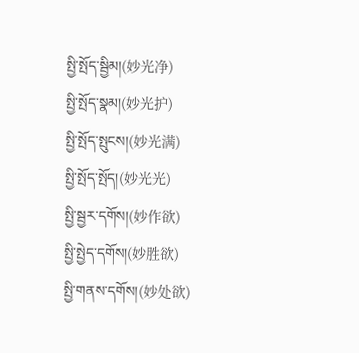སྤྱི་སྤོད་སྦྱིམ།(妙光净)
སྤྱི་སྤོད་སྣམ།(妙光护)
སྤྱི་སྤོད་སྤུངས།(妙光满)
སྤྱི་སྤོད་སྤོད།(妙光光)
སྤྱི་སྦྱར་དགོས།(妙作欲)
སྤྱི་སྤྱེད་དགོས།(妙胜欲)
སྤྱི་གནས་དགོས།(妙处欲)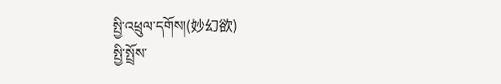སྤྱི་འཕྲུལ་དགོས།(妙幻欲)
སྤྱི་སྤྲོས་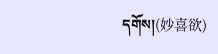དགོས།(妙喜欲)